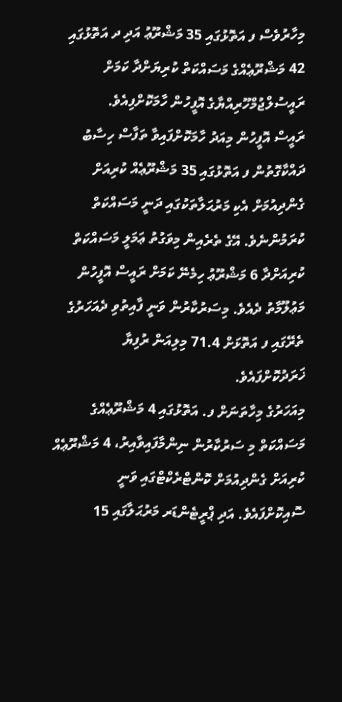މިހާރުވެސް ފ އަތޮޅުގައި 35 މަޝްރޫޢު އަދި ދ އަތޮޅުގައި 42 މަޝްރޫޢެއްގެ މަސައްކަތް ކުރިޔަށްދާ ކަމަށް ރައީސުލްޖުމްހޫރިއްޔާގެ އޮފީހުން ހާމަކޮށްފިއެވެ.
ރައީސް އޮފީހުން މިއަދު ހާމަކޮށްފައިވާ ތަފާސް ހިސާބު ދައްކާގޮތުން ފ އަތޮޅުގައި 35 މަޝްރޫޢެއް ކުރިއަށް ގެންދިއުމަށް އެކި މަރުޙަލާތަކުގައި ދަނީ މަސައްކަތް ކުރަމުންނެވެ. އޭގެ ތެރެއިން މިވަގުތު ޢަމަލީ މަސައްކަތް ކުރިއަށްދާ 6 މަޝްރޫޢު ހިމެނޭ ކަމަށް ރައީސް އޮފީހުން މަޢުލޫމާތު ދެއެވެ. މިސަރުކާރުން ވަނީ ފާއިތުވި ދެއަހަރުގެ ތެރޭގައި ފ އަތޮޅަށް 71.4 މިލިއަން ރުފިޔާ ޚަރަދުކޮށްފައެވެ.
މިއަހަރުގެ މިހާތަނަށް ފ. އަތޮޅުގައި 4 މަޝްރޫޢެއްގެ މަސައްކަތް މި ސަރުކާރުން ނިންމާފައިވާއިރު، 4 މަޝްރޫޢެއް ކުރިއަށް ގެންދިއުމަށް ކޮންޓްރެކްޓްގައި ވަނީ ސޮއިކޮށްފައެވެ. އަދި ޕްރީޓެންޑަރ މަރުޙަލާގައި 15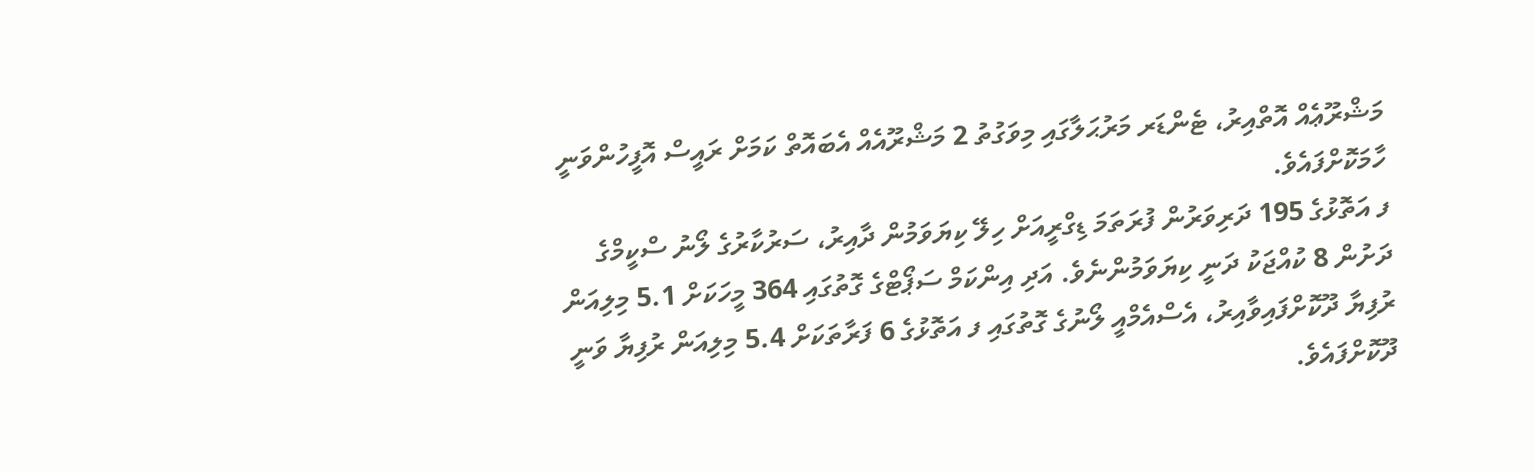މަޝްރޫޢެއް އޮތްއިރު، ޓެންޑަރ މަރުޙަލާގައި މިވަގުތު 2 މަޝްރޫއެއް އެބައޮތް ކަމަށް ރައީސް އޮފީހުންވަނީ ހާމަކޮށްފައެވެ.
ފ އަތޮޅުގެ 195 ދަރިވަރުން ފުރަތަމަ ޑިގްރީއަށް ހިލޭ ކިޔަވަމުން ދާއިރު، ސަރުކާރުގެ ލޯނު ސްކީމްގެ ދަށުން 8 ކުއްޖަކު ދަނީ ކިޔަވަމުންނެވެ. އަދި އިންކަމް ސަޕޯޓްގެ ގޮތުގައި 364 މީހަކަށް 5.1 މިލިއަން ރުފިޔާ ދޫކޮށްފައިވާއިރު، އެސްއެމްއީ ލޯނުގެ ގޮތުގައި ފ އަތޮޅުގެ 6 ފަރާތަކަށް 5.4 މިލިއަން ރުފިޔާ ވަނީ ދޫކޮށްފައެވެ.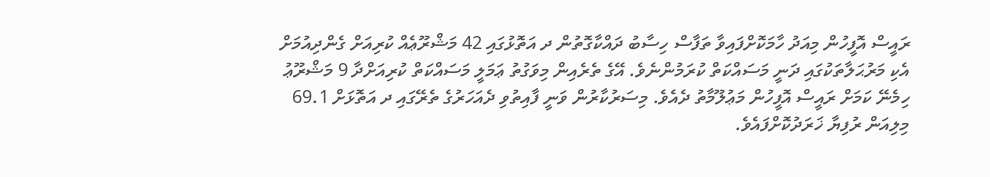ރައީސް އޮފީހުން މިއަދު ހާމަކޮށްފައިވާ ތަފާސް ހިސާބު ދައްކާގޮތުން ދ އަތޮޅުގައި 42 މަޝްރޫޢެއް ކުރިއަށް ގެންދިއުމަށް އެކި މަރުޙަލާތަކުގައި ދަނީ މަސައްކަތް ކުރަމުންނެވެ. އޭގެ ތެރެއިން މިވަގުތު ޢަމަލީ މަސައްކަތް ކުރިއަށްދާ 9 މަޝްރޫޢު ހިމެނޭ ކަމަށް ރައީސް އޮފީހުން މަޢުލޫމާތު ދެއެވެ. މިސަރުކާރުން ވަނީ ފާއިތުވި ދެއަހަރުގެ ތެރޭގައި ދ އަތޮޅަށް 69.1 މިލިއަން ރުފިޔާ ޚަރަދުކޮށްފައެވެ.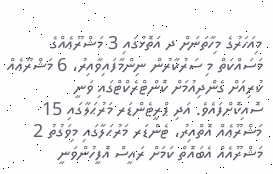މިއަހަރުގެ މިހާތަނަށް ދ އަތޮޅުގައި 3 މަޝްރޫޢެއްގެ މަސައްކަތް މި ސަރުކާރުން ނިންމާފައިވާއިރު، 6 މަޝްރޫޢެއް ކުރިއަށް ގެންދިއުމަށް ކޮންޓްރެކްޓްގައި ވަނީ ސޮއިކޮށްފައެވެ. އަދި ޕްރީޓެންޑަރ މަރުޙަލާގައި 15 މަޝްރޫޢެއް އޮތްއިރު، ޓެންޑަރ މަރުޙަލާގައި މިވަގުތު 2 މަޝްރޫއެއް އެބައޮތް ކަމަށް ރައީސް އޮފީހުންވަނީ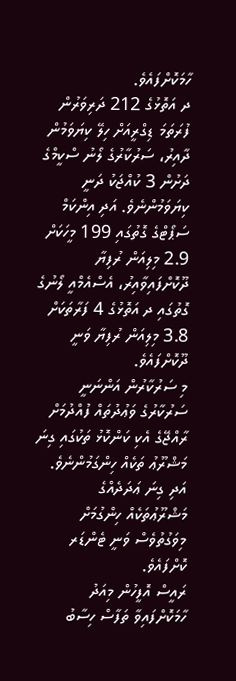ހާމަކޮށްފައެވެ.
ދ އަތޮޅުގެ 212 ދަރިވަރުން ފުރަތަމަ ޑިގްރީއަށް ހިލޭ ކިޔަވަމުން ދާއިރު، ސަރުކާރުގެ ލޯނު ސްކީމްގެ ދަށުން 3 ކުއްޖަކު ދަނީ ކިޔަވަމުންނެވެ. އަދި އިންކަމް ސަޕޯޓްގެ ގޮތުގައި 199 މީހަކަށް 2.9 މިލިއަން ރުފިޔާ ދޫކޮށްފައިވާއިރު، އެސްއެމްއީ ލޯނުގެ ގޮތުގައި ދ އަތޮޅުގެ 4 ފަރާތަކަށް 3.8 މިލިއަން ރުފިޔާ ވަނީ ދޫކޮށްފައެވެ.
މި ސަރުކާރުން އަންނަނީ ސަރުކާރުގެ ވަޢުދުތައް ފުއްދުމަށް ރާއްޖޭގެ އެކި ކަންކޮޅު ތަކުގައި ގިނަ މަޝްރޫޢު ތަކެއް ހިންގަމުންނެވެ. އަދި ގިނަ ޢަދަދެއްގެ މަޝްރޫޢުތަކެއް ހިންގުމަށް މިވަގުތުވެސް ވަނީ ޓެންޑަރ ކޮށްފައެވެ.
ރައީސް އޮފީހުން މިއަދު ހާމަކޮށްފައިވާ ތަފާސް ހިސާބު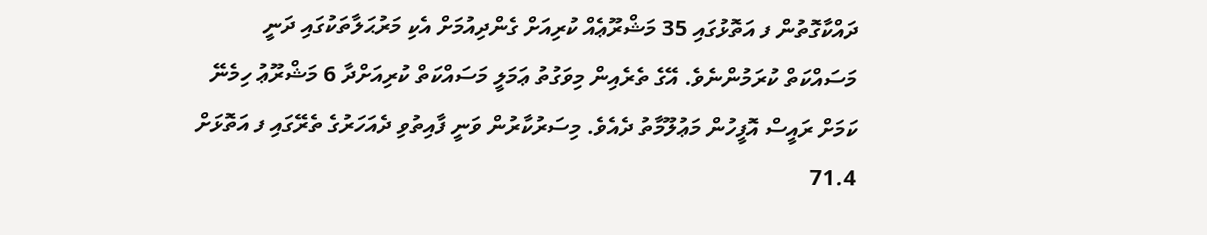ދައްކާގޮތުން ފ އަތޮޅުގައި 35 މަޝްރޫޢެއް ކުރިއަށް ގެންދިއުމަށް އެކި މަރުޙަލާތަކުގައި ދަނީ މަސައްކަތް ކުރަމުންނެވެ. އޭގެ ތެރެއިން މިވަގުތު ޢަމަލީ މަސައްކަތް ކުރިއަށްދާ 6 މަޝްރޫޢު ހިމެނޭ ކަމަށް ރައީސް އޮފީހުން މަޢުލޫމާތު ދެއެވެ. މިސަރުކާރުން ވަނީ ފާއިތުވި ދެއަހަރުގެ ތެރޭގައި ފ އަތޮޅަށް 71.4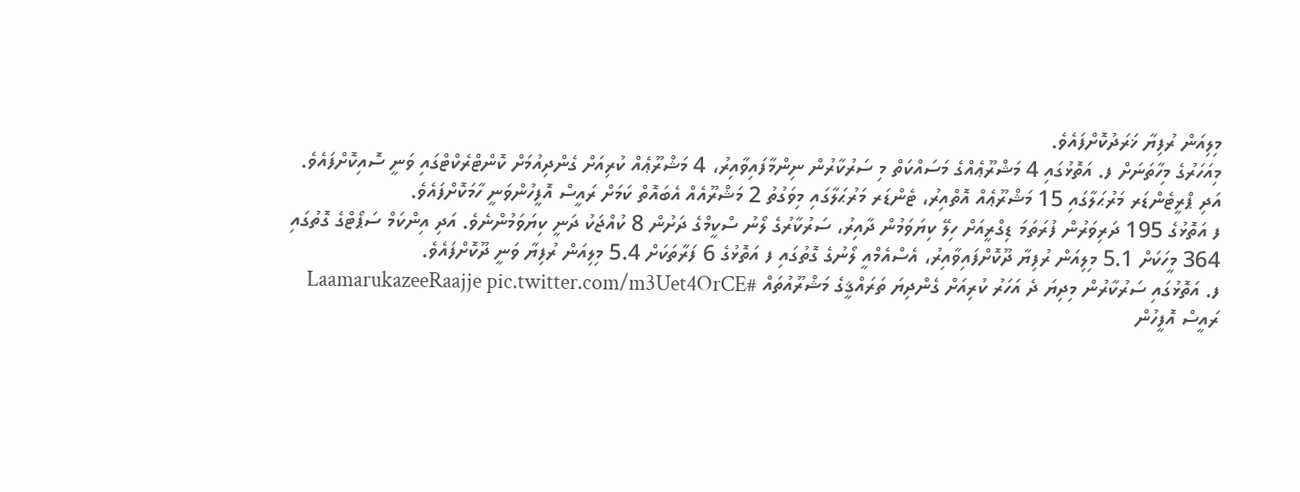މިލިއަން ރުފިޔާ ޚަރަދުކޮށްފައެވެ.
މިއަހަރުގެ މިހާތަނަށް ފ. އަތޮޅުގައި 4 މަޝްރޫޢެއްގެ މަސައްކަތް މި ސަރުކާރުން ނިންމާފައިވާއިރު، 4 މަޝްރޫޢެއް ކުރިއަށް ގެންދިއުމަށް ކޮންޓްރެކްޓްގައި ވަނީ ސޮއިކޮށްފައެވެ. އަދި ޕްރީޓެންޑަރ މަރުޙަލާގައި 15 މަޝްރޫޢެއް އޮތްއިރު، ޓެންޑަރ މަރުޙަލާގައި މިވަގުތު 2 މަޝްރޫއެއް އެބައޮތް ކަމަށް ރައީސް އޮފީހުންވަނީ ހާމަކޮށްފައެވެ.
ފ އަތޮޅުގެ 195 ދަރިވަރުން ފުރަތަމަ ޑިގްރީއަށް ހިލޭ ކިޔަވަމުން ދާއިރު، ސަރުކާރުގެ ލޯނު ސްކީމްގެ ދަށުން 8 ކުއްޖަކު ދަނީ ކިޔަވަމުންނެވެ. އަދި އިންކަމް ސަޕޯޓްގެ ގޮތުގައި 364 މީހަކަށް 5.1 މިލިއަން ރުފިޔާ ދޫކޮށްފައިވާއިރު، އެސްއެމްއީ ލޯނުގެ ގޮތުގައި ފ އަތޮޅުގެ 6 ފަރާތަކަށް 5.4 މިލިއަން ރުފިޔާ ވަނީ ދޫކޮށްފައެވެ.
ފ. އަތޮޅުގައި ސަރުކާރުން މިދިޔަ ދެ އަހަރު ކުރިއަށް ގެންދިޔަ ތަރައްޤީގެ މަޝްރޫއުތައް #LaamarukazeeRaajje pic.twitter.com/m3Uet4OrCE
ރައީސް އޮފީހުން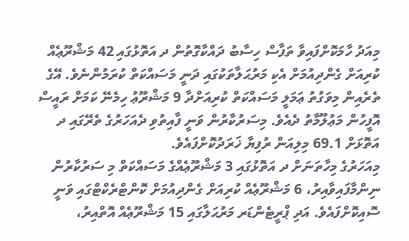މިއަދު ހާމަކޮށްފައިވާ ތަފާސް ހިސާބު ދައްކާގޮތުން ދ އަތޮޅުގައި 42 މަޝްރޫޢެއް ކުރިއަށް ގެންދިއުމަށް އެކި މަރުޙަލާތަކުގައި ދަނީ މަސައްކަތް ކުރަމުންނެވެ. އޭގެ ތެރެއިން މިވަގުތު ޢަމަލީ މަސައްކަތް ކުރިއަށްދާ 9 މަޝްރޫޢު ހިމެނޭ ކަމަށް ރައީސް އޮފީހުން މަޢުލޫމާތު ދެއެވެ. މިސަރުކާރުން ވަނީ ފާއިތުވި ދެއަހަރުގެ ތެރޭގައި ދ އަތޮޅަށް 69.1 މިލިއަން ރުފިޔާ ޚަރަދުކޮށްފައެވެ.
މިއަހަރުގެ މިހާތަނަށް ދ އަތޮޅުގައި 3 މަޝްރޫޢެއްގެ މަސައްކަތް މި ސަރުކާރުން ނިންމާފައިވާއިރު، 6 މަޝްރޫޢެއް ކުރިއަށް ގެންދިއުމަށް ކޮންޓްރެކްޓްގައި ވަނީ ސޮއިކޮށްފައެވެ. އަދި ޕްރީޓެންޑަރ މަރުޙަލާގައި 15 މަޝްރޫޢެއް އޮތްއިރު،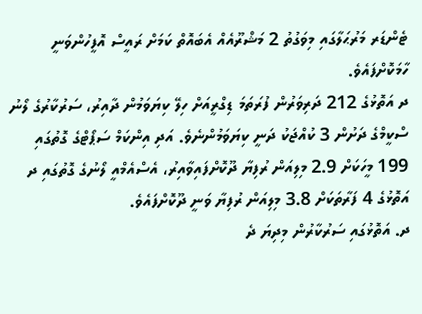ޓެންޑަރ މަރުޙަލާގައި މިވަގުތު 2 މަޝްރޫއެއް އެބައޮތް ކަމަށް ރައީސް އޮފީހުންވަނީ ހާމަކޮށްފައެވެ.
ދ އަތޮޅުގެ 212 ދަރިވަރުން ފުރަތަމަ ޑިގްރީއަށް ހިލޭ ކިޔަވަމުން ދާއިރު، ސަރުކާރުގެ ލޯނު ސްކީމްގެ ދަށުން 3 ކުއްޖަކު ދަނީ ކިޔަވަމުންނެވެ. އަދި އިންކަމް ސަޕޯޓްގެ ގޮތުގައި 199 މީހަކަށް 2.9 މިލިއަން ރުފިޔާ ދޫކޮށްފައިވާއިރު، އެސްއެމްއީ ލޯނުގެ ގޮތުގައި ދ އަތޮޅުގެ 4 ފަރާތަކަށް 3.8 މިލިއަން ރުފިޔާ ވަނީ ދޫކޮށްފައެވެ.
ދ. އަތޮޅުގައި ސަރުކާރުން މިދިޔަ ދެ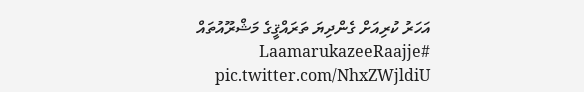އަހަރު ކުރިއަށް ގެންދިޔަ ތަރައްޤީގެ މަޝްރޫއުތައް #LaamarukazeeRaajje pic.twitter.com/NhxZWjldiU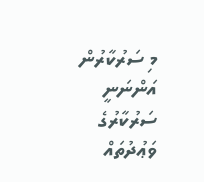މި ސަރުކާރުން އަންނަނީ ސަރުކާރުގެ ވަޢުދުތައް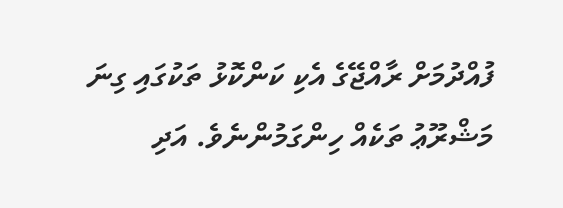ފުއްދުމަށް ރާއްޖޭގެ އެކި ކަންކޮޅު ތަކުގައި ގިނަ މަޝްރޫޢު ތަކެއް ހިންގަމުންނެވެ. އަދި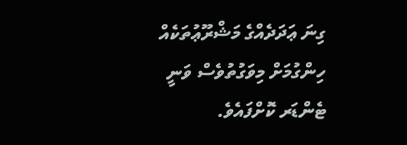ގިނަ ޢަދަދެއްގެ މަޝްރޫޢުތަކެއް ހިންގުމަށް މިވަގުތުވެސް ވަނީ ޓެންޑަރ ކޮށްފައެވެ.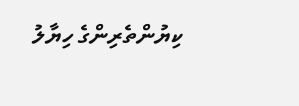ކިޔުންތެރިންގެ ހިޔާލު